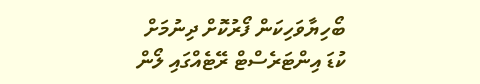ބޯހިޔާވަހިކަން ފޯރުކޮށް ދިނުމަށް ކުޑަ އިންޓަރެސްޓް ރޭޓެއްގައި ލޯން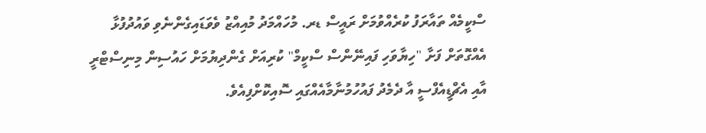ސްކީމެއް ތައާރަފު ކުރެއްވުމަށް ރައީސް ޑރ. މުހައްމަދު މުއިއްޒު ވެވަޑައިގެންނެވި ވައުދުފުޅާ އެއްގޮތަށް ފަށާ "ހިޔާވަހި ފައިނޭންސް ސްކީމް" ކުރިއަށް ގެންދިޔުމަށް ހައުސިން މިނިސްޓްރީ އާއި އެޗްޑީއެފްސީ އާ ދެމެދު ފައުހުމުނާމާއެއްގައި ސޮއިކޮށްފިއެވެ.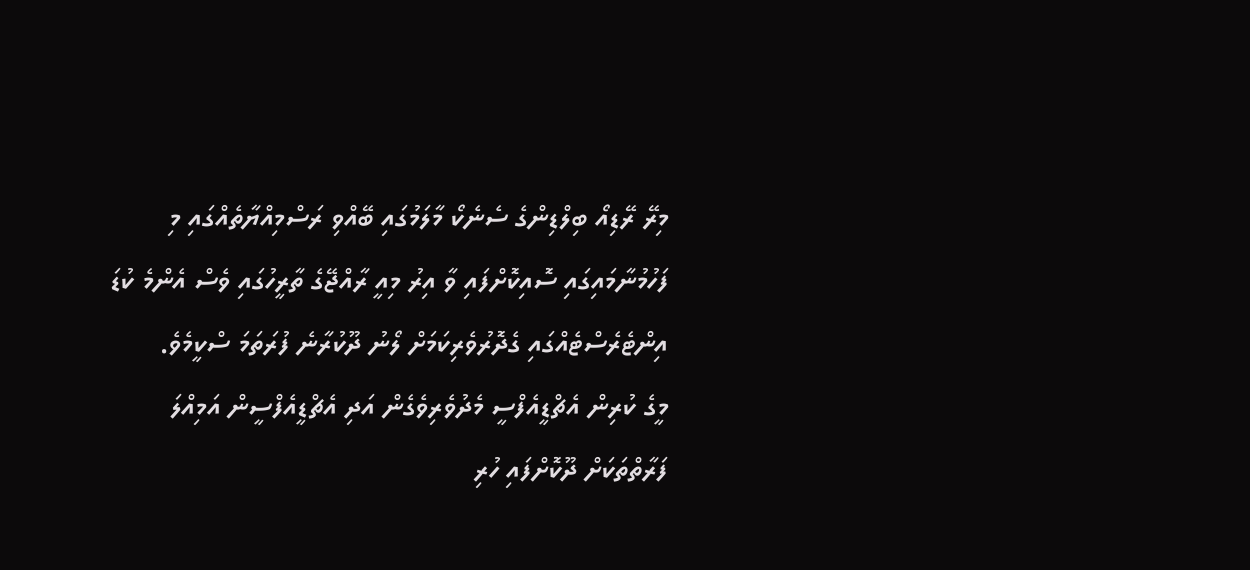މިރޭ ރޭޑިއޯ ބިލްޑިންގެ ސެނެކޯ މާލަމުގައި ބޭއްވި ރަސްމިއްޔާތެއްގައި މި ފަހުމުނާމައިގައި ސޮއިކޮށްފައި ވާ އިރު މިއީ ރާއްޖޭގެ ތާރީހުގައި ވެސް އެންމެ ކުޑަ އިންޓެރެސްޓެއްގައި ގެދޮރުވެރިކަމަށް ލޯނު ދޫކުރާނެ ފުރަތަމަ ސްކީމެވެ.
މީގެ ކުރިން އެޗްޑީއެފްސީ މެދުވެރިވެގެން އަދި އެޗްޑީއެފްސީން އަމިއްލަ ފަރާތްތަކަށް ދޫކޮށްފައި ހުރި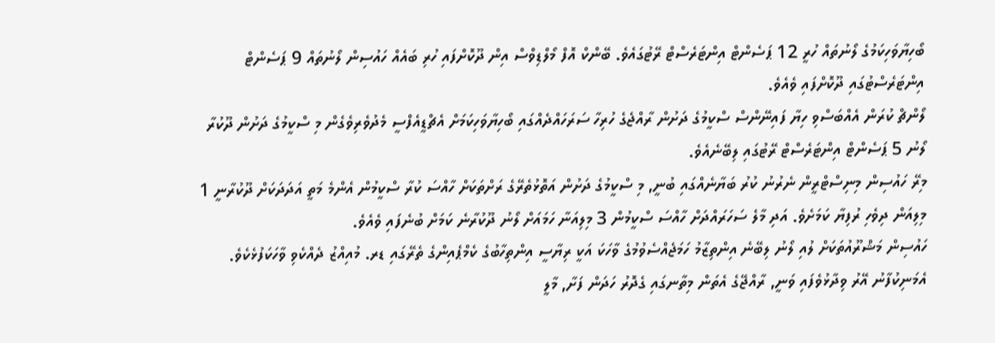ބޯހިޔާވަހިކަމުގެ ލޯނުތައް ހުރީ 12 ޕަސެންޓް އިންޓަރެސްޓް ރޭޓުގައެވެ. ބޭންކް އޮފް މޯލްޑިވްސް އިން ދޫކޮށްފައި ހުރި ބައެއް ހައުސިން ލޯނުތައް 9 ޕަސެންޓް އިންޓަރެސްޓުގައި ދޫކޮށްފައި ވެއެވެ.
ލޯންޗް ކުރަން އެއްބަސްވި ހިޔާ ފައިނޭންސް ސްކީމުގެ ދަށުން ރާއްޖެގެ ހުރިހާ ސަރަހައްދެއްގައި ބޯހިޔާވަހިކަމަށް އެޗްޑީއެފްސީ މެދުވެރިވެގެން މި ސްކީމުގެ ދަށުން ދޫކުރާ ލޯނު 5 ޕަސެންޓް އިންޓަރެސްޓް ރޭޓުގައި ލިބޭނެއެވެ.
މިރޭ ހައުސިން މިނިސްޓްރީން ނެރުނު ކުރު ބަޔާނެއްގައި ބުނީ, މި ސްކީމުގެ ދަށުން އަތޮޅުތެރޭގެ ރަށްތަކަށް ހާއްސަ ކުރާ ސްކީމުން އެންމެ މަތީ އަދަދަކަށް ދޫކުރާނީ 1 މިލިއަން ދިވެހި ރުފިޔާ ކަމަށެވެ. އަދި މާލެ ސަހަރައްދަށް ހާއްސަ ސްކީމުން 3 މިލިއަނާ ހަމައަށް ލޯނު ދޫކުރާނެ ކަމަށް ބުނެފައި ވެއެވެ.
ހައުސިން މަޝްރޫއުތަކަށް ލުއި ލޯނު ލިބޭނެ އިންތިޒާމު ހަމަޖެއްސެވުމުގެ ވާހަކަ އަކީ ރިޔާސީ އިންތިހާބުގެ ކެމްޕެއިންގެ ތެރޭގައި ޑރ. މުއިއްޒު ދެއްކެވި ވާހަކަފުޅެކެވެ. އެމަނިކުފާނު އޭރު ވިދާޅުވެފައި ވަނީ, ރާއްޖޭގެ އެތަން މިތާނގައި ގެދޮރު ހަދަން ފަށާ, މާލީ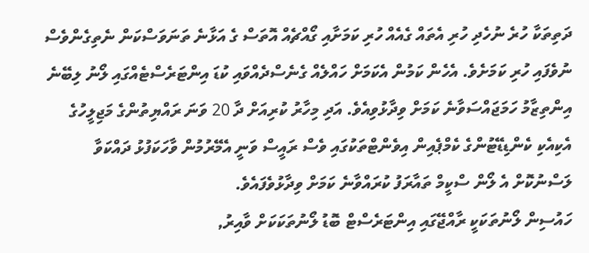ދަތިތަކާ ހުރެ ނުހެދި ހުރި އެތައް ގެއެއް ހުރި ކަމަށާއި ގޯއްޗެއް އޮތަސް ގެ އަޅާނެ ތަނަވަސްކަން ނެތިގެންވެސް ނުވެފައި ހުރި ކަމަށެވެ. އެހެން ކަމުން އެކަމަށް ހައްލެއް ގެނެސްދެއްވައި ކުޑަ އިންޓަރެސްޓެއްގައި ލޯނު ލިބޭނެ އިންތިޒާމު ހަމަޖައްސަވާނެ ކަމަށް ވިދާޅުވިއެވެ. އަދި މިހާރު ކުރިއަށް ދާ 20 ވަނަ ރައްޔިތުންގެ މަޖިލީހުގެ އެކިއެކި ކެންޑިޑޭޓުންގެ ކެމްޕެއިން އިވެންޓްތަކުގައި ވެސް ރައީސް ވަނީ އެމޭރުމުން ވާހަކަފުޅު ދައްކަވާ ލަސްނުކޮށް އެ ލޯން ސްކީމް ތައާރަފު ކުރައްވާނެ ކަމަށް ވިދާޅުވެފައެވެ.
ހައުސިން ލޯނުތަކަކީ ރާއްޖޭގައި އިންޓަރެސްޓް ބޮޑު ލޯނުތަކަކަށް ވާއިރު,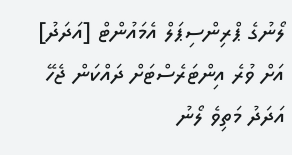ލޯނުގެ ޕްރިންސިޕަލް އެމައުންޓް [އަދަދު] އަށް ވުރެ އިންޓަރެސްޓަށް ދައްކަން ޖެހޭ އަދަދު މަތިވެ ލޯނު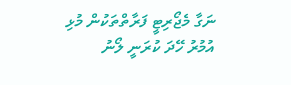ނަގާ މެޖޯރިޓީ ފަރާތްތަކުން މުޅި އުމުރު ހޭދަ ކުރަނީ ލޯނު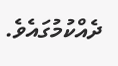ދެއްކުމުގައެވެ.